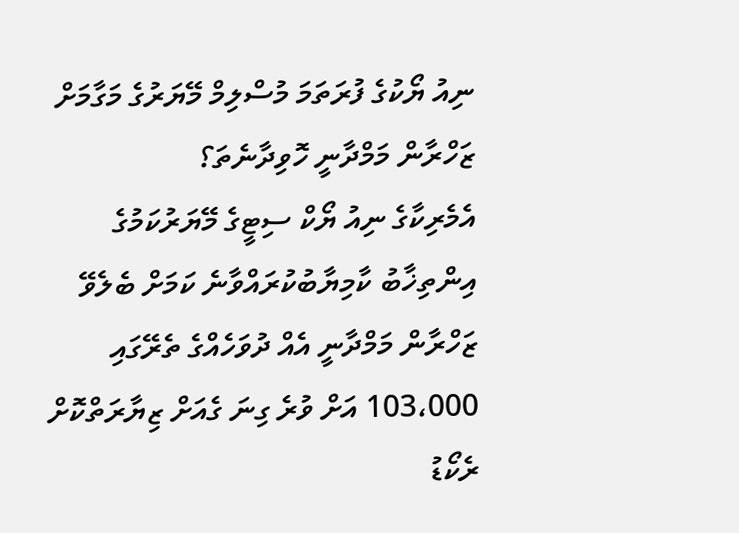ނިއު ޔޯކުގެ ފުރަތަމަ މުސްލިމް މޭޔަރުގެ މަގާމަށް ޒަހްރާން މަމްދާނީ ހޮވިދާނެތަ؟
އެމެރިކާގެ ނިއު ޔޯކް ސިޓީގެ މޭޔަރުކަމުގެ އިންތިޚާބު ކާމިޔާބުކުރައްވާނެ ކަމަށް ބެލެވޭ ޒަހްރާން މަމްދާނީ އެއް ދުވަހެއްގެ ތެރޭގައި 103،000 އަށް ވުރެ ގިނަ ގެއަށް ޒިޔާރަތްކޮށް ރެކޯޑު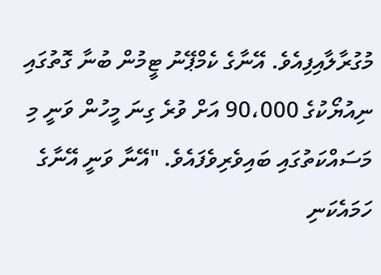މުގުރާލާއިފިއެވެ. އޭނާގެ ކެމްޕޭނު ޓީމުން ބުނާ ގޮތުގައި ނިއުޔޯކުގެ 90،000 އަށް ވުރެ ގިނަ މީހުން ވަނީ މި މަސައްކަތުގައި ބައިވެރިވެފައެވެ. "އޭނާ ވަނީ އޭނާގެ ހަމައެކަނި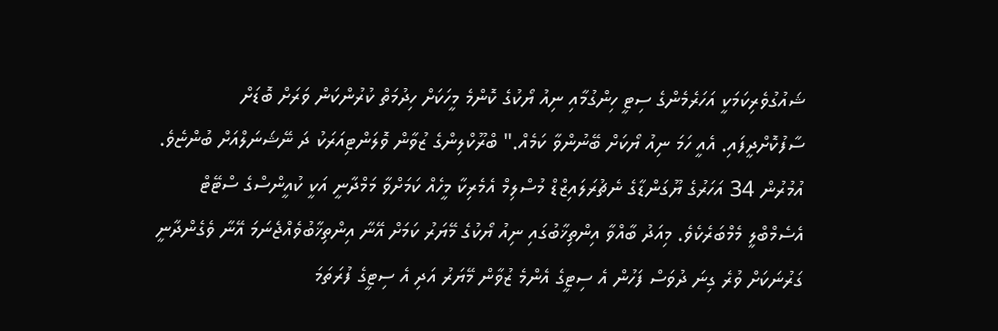ޝައުގުވެރިކަމަކީ އަހަރެމެންގެ ސިޓީ ހިންގުމާއި ނިއު ޔޯކުގެ ކޮންމެ މީހަކަށް ހިދުމަތް ކުރުންކަން ވަރަށް ބޮޑަށް ސާފުކޮށްދީފައި. އެއީ ހަމަ ނިއު ޔޯކަށް ބޭނުންވާ ކަމެއް." ބްރޫކްލިންގެ ޒުވާން ވޮލަންޓިއަރަކު ދަ ނޭޝަނަލްއަށް ބުންޏެވެ. އުމުރުން 34 އަހަރުގެ ޔޫގަންޑާގެ ނެޗުރަލައިޒްޑް މުސްލިމް އެމެރިކާ މީހެއް ކަމަށްވާ މަމްދާނީ އަކީ ކުއީންސްގެ ސްޓޭޓް އެސެމްބްލީ މެމްބަރެކެވެ. މިއަދު ބާއްވާ އިންތިޚާބުގައި ނިއު ޔޯކުގެ މޭޔަރު ކަމަށް އޭނާ އިންތިޚާބުވެއްޖެނަމަ އޭނާ ވެގެންދާނީ ގަރުނަކަށް ވުރެ ގިނަ ދުވަސް ފަހުން އެ ސިޓީގެ އެންމެ ޒުވާން މޭޔަރު އަދި އެ ސިޓީގެ ފުރަތަމަ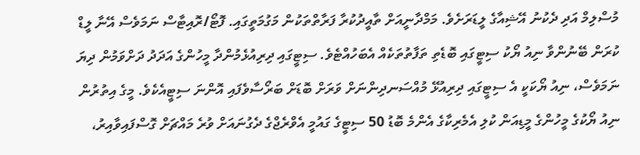މުސްލިމް އަދި ދެކުނު އޭޝިއާގެ ލީޑަރަށެވެ. މަމްދާނީއަށް ތާއީދުކުރާ ފަރާތްތަކުން މަގުމަތީގައި. ފޮޓޯ/ރޮއިޓާސް ނަމަވެސް އޭނާ ލީޑް ކުރަން ބޭނުންވާ ނިއު ޔޯކު ސިޓީގައި ބޮޑެތި ތަފާތުތަކެއް އެބަހުއްޓެވެ. ސިޓީގައި ދިރިއުޅެމުންދާ މީހުންގެ އަދަދު ދަށްވަމުން ދިޔަ ނަމަވެސް، ނިއު ޔޯކަކީ އެ ސިޓީގައި ދިރިއުޅޭ މުއްސަނދިންނަށް ވަރަށް ބޮޑަށް ބަރޯސާވެފައި އޮންނަ ސިޓީއެކެވެ. މީގެ އިތުރުން ނިއު ޔޯކުގެ މީހުންގެ މީޑިއަން ކުލި އެމެރިކާގެ އެންމެ ބޮޑު 50 ސިޓީގެ ގައުމީ އެވްރެޖްގެ ދެގުނައަށް ވުރެ މައްޗަށް ގޮސްފައިވާއިރު،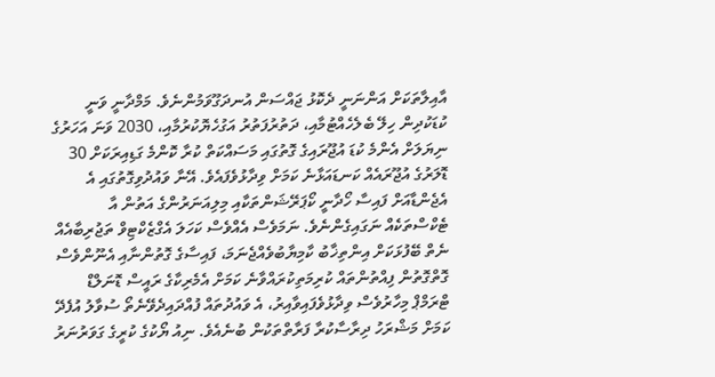އާއިލާތަކަށް އަންނަނީ ދެކޮޅު ޖައްސަން އުނދަގޫވަމުންނެވެ. މަމްދާނީ ވަނީ ކުޑަކުދިން ހިލޭ ބެލެހެއްޓުމާއި، ދަތުރުފަތުރު އަގުހެޔޮކުރުމާއި، 2030 ވަނަ އަހަރުގެ ނިޔަލަށް އެންމެ ކުޑަ އުޖޫރައިގެ ގޮތުގައި މަސައްކަތް ކުރާ ކޮންމެ ގަޑިއިރަކަށް 30 ޑޮލަރުގެ އުޖޫރައެއް ކަނޑައަޅާނެ ކަމަށް ވިދާޅުވެފައެވެ. އޭނާ ވައުދުވިގޮތުގައި އެ އެޖެންޑާއަށް ފައިސާ ހޯދާނީ ކޯޕަރޭޝަންތަކާއި މިލިއަނަރުންގެ އަތުން އާ ޓެކްސްތަކެއް ނަގައިގެންނެވެ. ނަމަވެސް އެއްވެސް ކަހަލަ އެގްޒެކްޓިވް ތަޖުރިބާއެއް ނެތް ބޭފުޅަކަށް އިންތިޚާބު ކާމިޔާބުވެއްޖެނަމަ، ފައިސާގެ ގޮތުންނާއި އެނޫންވެސް ގޮތްގޮތުން ފިއްތުންތައް ކުރިމަތިކުރައްވާނެ ކަމަށް އެމެރިކާގެ ރައީސް ޑޮނަލްޑް ޓްރަމްޕް މިހާރުވެސް ވިދާޅުވެފައިވާއިރު، އެ ވައުދުތައް ފުއްދައިދެވޭނެތޯ ސުވާލު އުފެދޭ ކަމަށް މަޝްރަހު ދިރާސާކުރާ ފަރާތްތަކުން ބުނެއެވެ. ނިއު ޔޯކުގެ ކުރީގެ ގަވަރުނަރު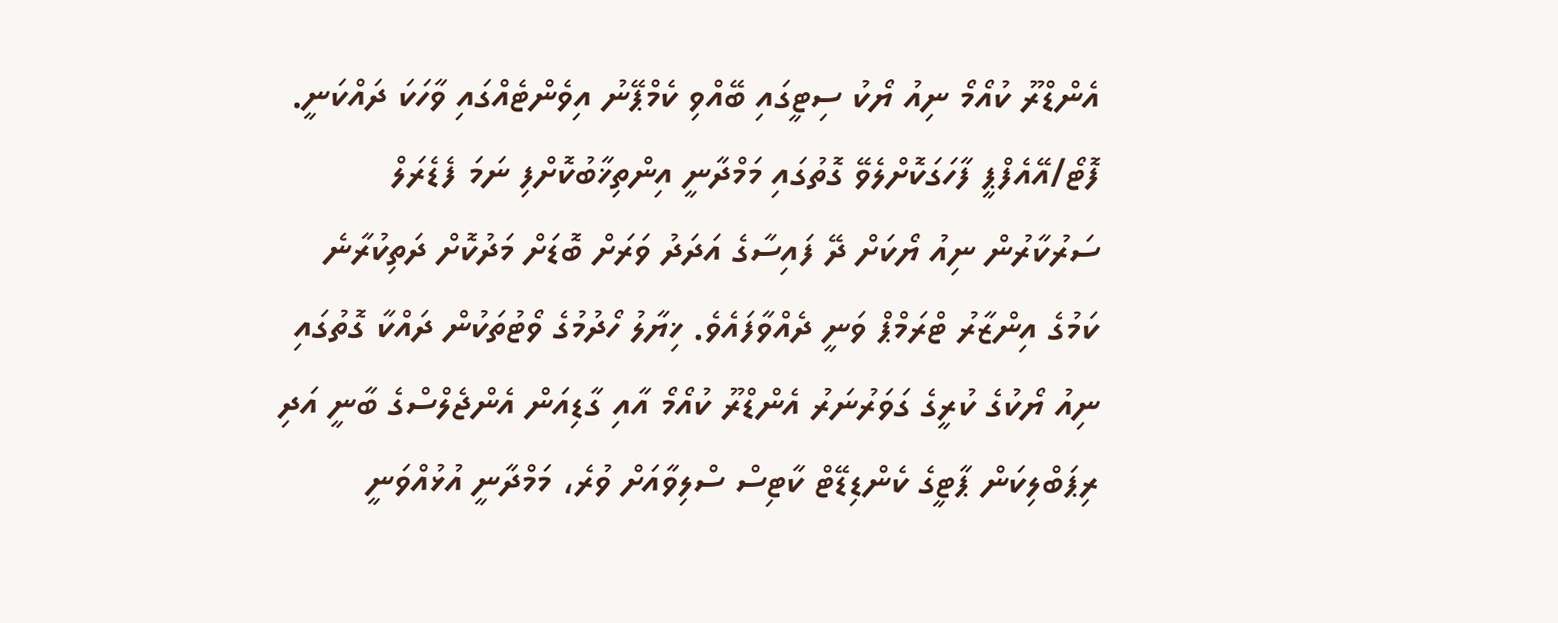އެންޑްރޫ ކުއޯމޯ ނިއު ޔޯކު ސިޓީގައި ބޭއްވި ކެމްޕޭނު އިވެންޓެއްގައި ވާހަކަ ދައްކަނީ. ފޮޓޯ/އޭއެފްޕީ ފާހަގަކޮށްލެވޭ ގޮތުގައި މަމްދާނީ އިންތިޚާބުކޮށްފި ނަމަ ފެޑެރަލް ސަރުކާރުން ނިއު ޔޯކަށް ދޭ ފައިސާގެ އަދަދު ވަރަށް ބޮޑަށް މަދުކޮށް ދަތިކުރާނެ ކަމުގެ އިންޒާރު ޓްރަމްޕް ވަނީ ދެއްވާފައެވެ. ޚިޔާލު ހޯދުމުގެ ވޯޓުތަކުން ދައްކާ ގޮތުގައި ނިއު ޔޯކުގެ ކުރީގެ ގަވަރުނަރު އެންޑްރޫ ކުއޯމޯ އާއި ގާޑިއަން އެންޖެލްސްގެ ބާނީ އަދި ރިޕަބްލިކަން ޕާޓީގެ ކެންޑިޑޭޓް ކާޓިސް ސްލިވާއަށް ވުރެ، މަމްދާނީ އުޅުއްވަނީ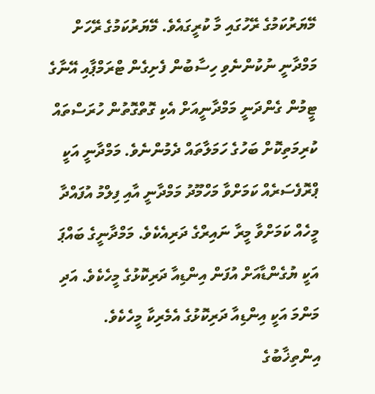މޭޔަރުކަމުގެ ރޭހުގައި މާ ކުރީގައެވެ. މޭޔަރުކަމުގެ ރޭހަށް މަމްދާނީ ނުކުންނެވި ހިސާބުން ފެށިގެން ޓްރަމްޕާއި އޭނާގެ ޓީމުން ގެންދަނީ މަމްދާނީއަށް އެކި ގޮތްގޮތުން ހުރަސްތައް ކުރިމަތިކޮށް ބަހުގެ ހަމަލާތައް ދެމުންނެވެ. މަމްދާނީ އަކީ ޕްރޮފެސަރެއް ކަމަށްވާ މަހްމޫދު މަމްދާނީ އާއި ފިލްމު އުފައްދާ މީހެއް ކަމަށްވާ މީރާ ނައިރްގެ ދަރިއެކެވެ. މަމްދާނީގެ ބައްޕަ އަކީ ޔުގެންޑާއަށް އުފަން އިންޑިއާ ދަރިކޮޅުގެ މީހެކެވެ. އަދި މަންމަ އަކީ އިންޑިއާ ދަރިކޮޅުގެ އެމެރިކާ މީހެކެވެ. އިންތިޚާބުގެ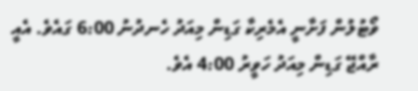ވޯޓުލުން ފަށާނީ އެމެރިކާ ގަޑިން މިއަދު ހެނދުނު 6:00 ގައެވެ. އެއީ ރާއްޖޭ ގަޑިން މިއަދު ހަވީރު 4:00 އެވެ.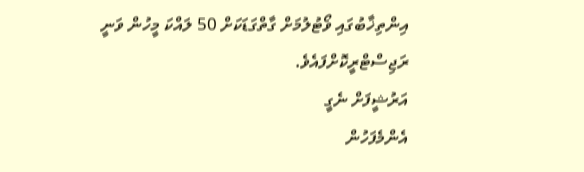އިންތިޚާބުގައި ވޯޓުލުމަށް ގާތްގަޑަކަށް 50 ލައްކަ މީހުން ވަނީ ރަޖިސްޓްރީކޮށްފައެވެ.
އަރުޝީފަށް ނެގީ
އެންމެފަހުން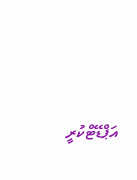އަޕްޑޭޓްކުރީ